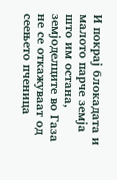И покрај блокадата и малото парче земја што им остана, земјоделците во Газа не се откажуваат од сеењето пченица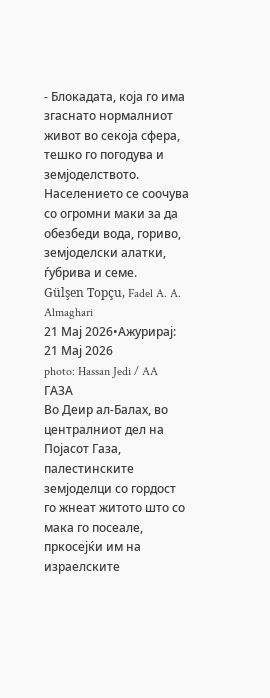- Блокадата, која го има згаснато нормалниот живот во секоја сфера, тешко го погодува и земјоделството. Населението се соочува со огромни маки за да обезбеди вода, гориво, земјоделски алатки, ѓубрива и семе.
Gülşen Topçu, Fadel A. A. Almaghari
21 Мај 2026•Ажурирај: 21 Мај 2026
photo: Hassan Jedi / AA
ГАЗА
Во Деир ал-Балах, во централниот дел на Појасот Газа, палестинските земјоделци со гордост го жнеат житото што со мака го посеале, пркосејќи им на израелските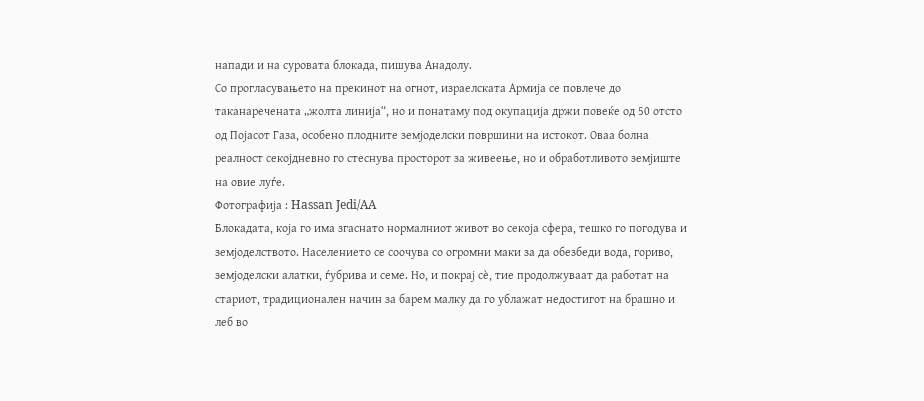напади и на суровата блокада, пишува Анадолу.
Со прогласувањето на прекинот на огнот, израелската Армија се повлече до таканаречената „жолта линија“, но и понатаму под окупација држи повеќе од 50 отсто од Појасот Газа, особено плодните земјоделски површини на истокот. Оваа болна реалност секојдневно го стеснува просторот за живеење, но и обработливото земјиште на овие луѓе.
Фотографија : Hassan Jedi/AA
Блокадата, која го има згаснато нормалниот живот во секоја сфера, тешко го погодува и земјоделството. Населението се соочува со огромни маки за да обезбеди вода, гориво, земјоделски алатки, ѓубрива и семе. Но, и покрај сè, тие продолжуваат да работат на стариот, традиционален начин за барем малку да го ублажат недостигот на брашно и леб во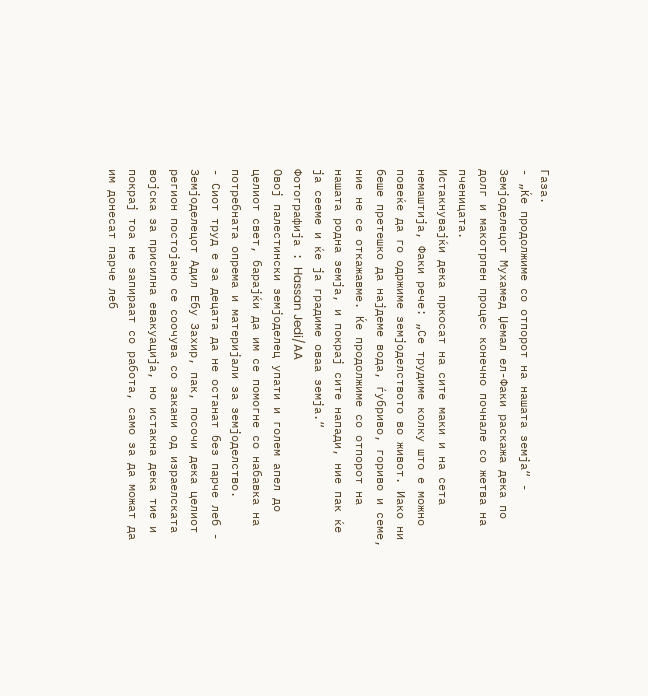Газа.
- „Ќе продолжиме со отпорот на нашата земја“ -
Земјоделецот Мухамед Џемал ел-Факи раскажa дека по долг и макотрпен процес конечно почнале со жетва на пченицата.
Истакнувајќи дека пркосат на сите маки и на сета немаштија, Факи рече: „Се трудиме колку што е можно повеќе да го одржиме земјоделството во живот. Иако ни беше претешко да најдеме вода, ѓубриво, гориво и семе, ние не се откажавме. Ќе продолжиме со отпорот на нашата родна земја, и покрај сите напади, ние пак ќе ја сееме и ќе ја градиме оваа земја.“
Фотографија : Hassan Jedi/AA
Овој палестински земјоделец упати и голем апел до целиот свет, барајќи да им се помогне со набавка на потребната опрема и материјали за земјоделство.
- Сиот труд е за децата да не останат без парче леб -
Земјоделецот Адил Ебу Захир, пак, посочи дека целиот регион постојано се соочува со закани од израелската војска за присилна евакуација, но истакна дека тие и покрај тоа не запираат со работа, само за да можат да им донесат парче леб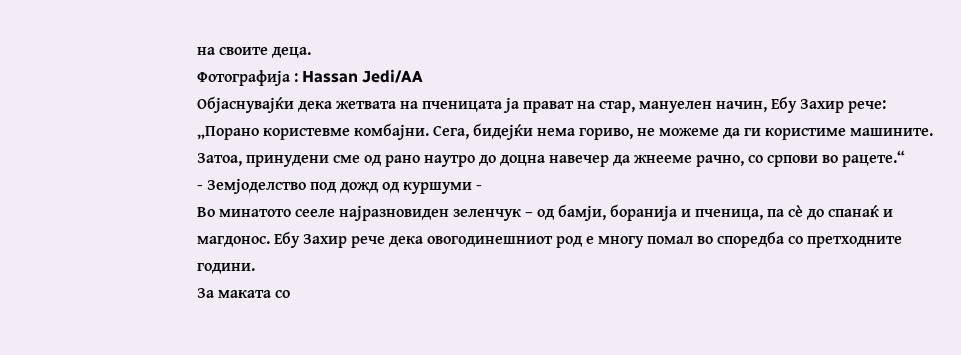на своите деца.
Фотографија : Hassan Jedi/AA
Објаснувајќи дека жетвата на пченицата ја прават на стар, мануелен начин, Ебу Захир рече: „Порано користевме комбајни. Сега, бидејќи нема гориво, не можеме да ги користиме машините. Затоа, принудени сме од рано наутро до доцна навечер да жнееме рачно, со српови во рацете.“
- Земјоделство под дожд од куршуми -
Во минатото сееле најразновиден зеленчук – од бамји, боранија и пченица, па сè до спанаќ и магдонос. Ебу Захир рече дека овогодинешниот род е многу помал во споредба со претходните години.
За маката со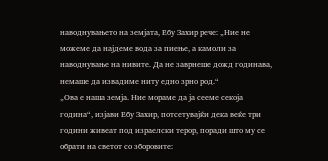наводнувањето на земјата, Ебу Захир рече: „Ние не можеме да најдеме вода за пиење, а камоли за наводнување на нивите. Да не заврнеше дожд годинава, немаше да извадиме ниту едно зрно род.“
„Ова е наша земја. Ние мораме да ја сееме секоја година“, изјави Ебу Захир, потсетувајќи дека веќе три години живеат под израелски терор, поради што му се обрати на светот со зборовите: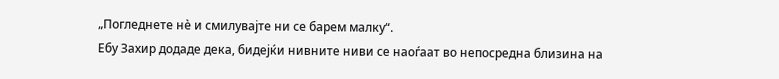„Погледнете нè и смилувајте ни се барем малку“.
Ебу Захир додаде дека, бидејќи нивните ниви се наоѓаат во непосредна близина на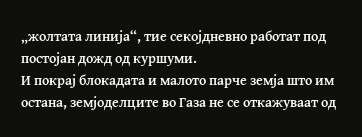„жолтата линија“, тие секојдневно работат под постојан дожд од куршуми.
И покрај блокадата и малото парче земја што им остана, земјоделците во Газа не се откажуваат од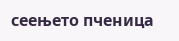сеењето пченица